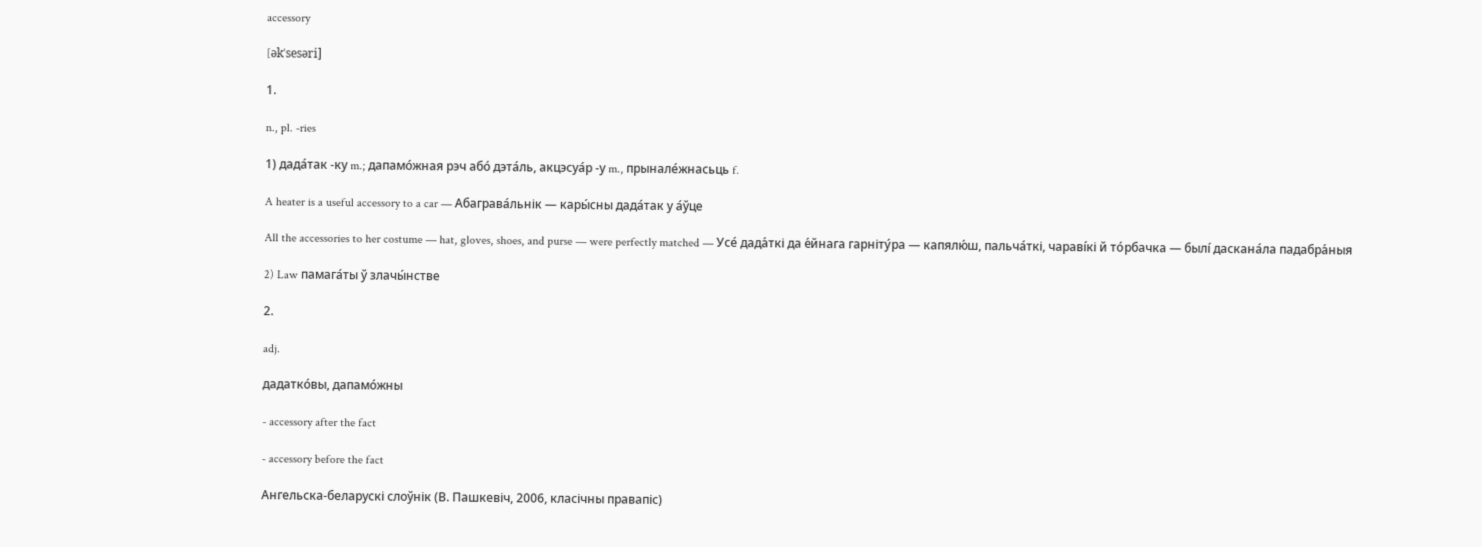accessory

[əkˈsesəri]

1.

n., pl. -ries

1) дада́так -ку m.; дапамо́жная рэч або́ дэта́ль, акцэсуа́р -у m., прынале́жнасьць f.

A heater is a useful accessory to a car — Абаграва́льнік — кары́сны дада́так у а́ўце

All the accessories to her costume — hat, gloves, shoes, and purse — were perfectly matched — Усе́ дада́ткі да е́йнага гарніту́ра — капялю́ш, пальча́ткі, чараві́кі й то́рбачка — былі́ даскана́ла падабра́ныя

2) Law памага́ты ў злачы́нстве

2.

adj.

дадатко́вы, дапамо́жны

- accessory after the fact

- accessory before the fact

Ангельска-беларускі слоўнік (В. Пашкевіч, 2006, класічны правапіс)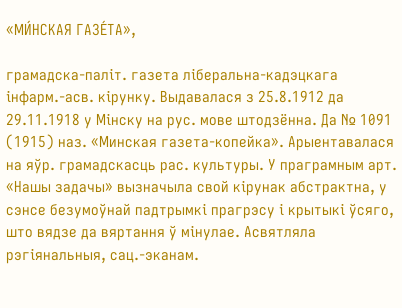«МИ́НСКАЯ ГАЗЕ́ТА»,

грамадска-паліт. газета ліберальна-кадэцкага інфарм.-асв. кірунку. Выдавалася з 25.8.1912 да 29.11.1918 у Мінску на рус. мове штодзённа. Да № 1091 (1915) наз. «Минская газета-копейка». Арыентавалася на яўр. грамадскасць рас. культуры. У праграмным арт. «Нашы задачы» вызначыла свой кірунак абстрактна, у сэнсе безумоўнай падтрымкі прагрэсу і крытыкі ўсяго, што вядзе да вяртання ў мінулае. Асвятляла рэгіянальныя, сац.-эканам.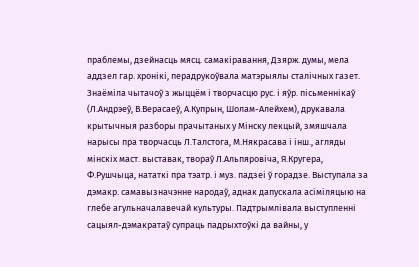праблемы, дзейнасць мясц. самакіравання, Дзярж. думы, мела аддзел гар. хронікі, перадрукоўвала матэрыялы сталічных газет. Знаёміла чытачоў з жыццём і творчасцю рус. і яўр. пісьменнікаў (Л.Андрэеў, В.Верасаеў, А.Купрын, Шолам-Алейхем), друкавала крытычныя разборы прачытаных у Мінску лекцый, змяшчала нарысы пра творчасць Л.Талстога, М.Някрасава і інш., агляды мінскіх маст. выставак, твораў Л.Альпяровіча, Я.Кругера, Ф.Рушчыца, нататкі пра тэатр. і муз. падзеі ў горадзе. Выступала за дэмакр. самавызначэнне народаў, аднак дапускала асіміляцыю на глебе агульначалавечай культуры. Падтрымлівала выступленні сацыял-дэмакратаў супраць падрыхтоўкі да вайны, у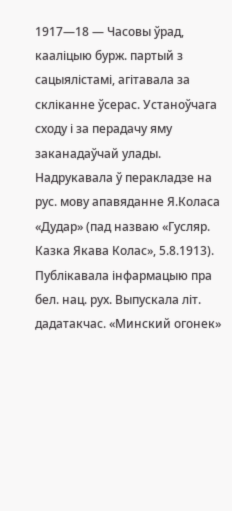1917—18 — Часовы ўрад, кааліцыю бурж. партый з сацыялістамі, агітавала за скліканне ўсерас. Устаноўчага сходу і за перадачу яму заканадаўчай улады. Надрукавала ў перакладзе на рус. мову апавяданне Я.Коласа «Дудар» (пад назваю «Гусляр. Казка Якава Колас», 5.8.1913). Публікавала інфармацыю пра бел. нац. рух. Выпускала літ. дадатакчас. «Минский огонек»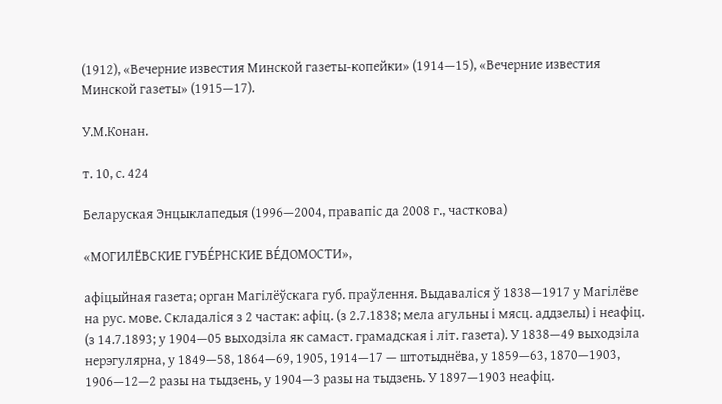(1912), «Вечерние известия Минской газеты-копейки» (1914—15), «Вечерние известия Минской газеты» (1915—17).

У.М.Конан.

т. 10, с. 424

Беларуская Энцыклапедыя (1996—2004, правапіс да 2008 г., часткова)

«МОГИЛЁВСКИЕ ГУБЕ́РНСКИЕ ВЕ́ДОМОСТИ»,

афіцыйная газета; орган Магілёўскага губ. праўлення. Выдаваліся ў 1838—1917 у Магілёве на рус. мове. Складаліся з 2 частак: афіц. (з 2.7.1838; мела агульны і мясц. аддзелы) і неафіц. (з 14.7.1893; у 1904—05 выходзіла як самаст. грамадская і літ. газета). У 1838—49 выходзіла нерэгулярна, у 1849—58, 1864—69, 1905, 1914—17 — штотыднёва, у 1859—63, 1870—1903, 1906—12—2 разы на тыдзень, у 1904—3 разы на тыдзень. У 1897—1903 неафіц.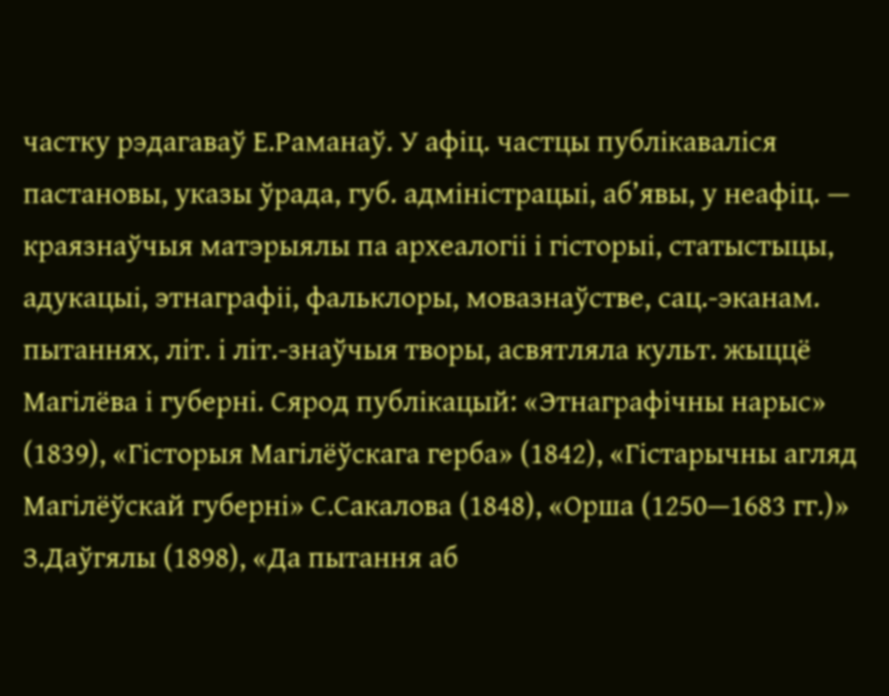частку рэдагаваў Е.Раманаў. У афіц. частцы публікаваліся пастановы, указы ўрада, губ. адміністрацыі, аб’явы, у неафіц. — краязнаўчыя матэрыялы па археалогіі і гісторыі, статыстыцы, адукацыі, этнаграфіі, фальклоры, мовазнаўстве, сац.-эканам. пытаннях, літ. і літ.-знаўчыя творы, асвятляла культ. жыццё Магілёва і губерні. Сярод публікацый: «Этнаграфічны нарыс» (1839), «Гісторыя Магілёўскага герба» (1842), «Гістарычны агляд Магілёўскай губерні» С.Сакалова (1848), «Орша (1250—1683 гг.)» З.Даўгялы (1898), «Да пытання аб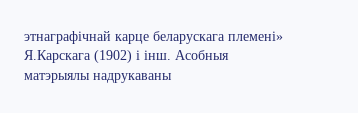этнаграфічнай карце беларускага племені» Я.Карскага (1902) і інш. Асобныя матэрыялы надрукаваны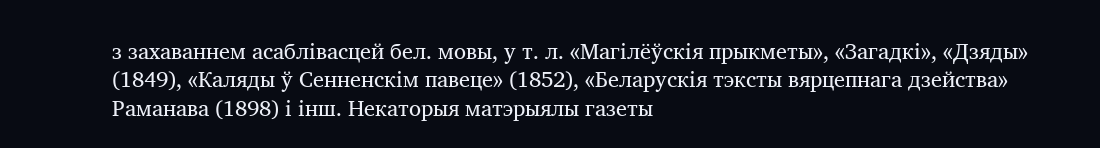з захаваннем асаблівасцей бел. мовы, у т. л. «Магілёўскія прыкметы», «Загадкі», «Дзяды» (1849), «Каляды ў Сенненскім павеце» (1852), «Беларускія тэксты вярцепнага дзейства» Раманава (1898) і інш. Некаторыя матэрыялы газеты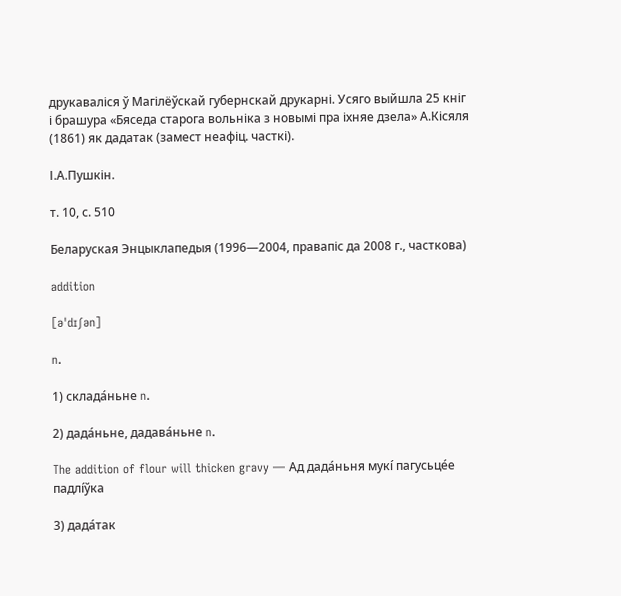друкаваліся ў Магілёўскай губернскай друкарні. Усяго выйшла 25 кніг і брашура «Бяседа старога вольніка з новымі пра іхняе дзела» А.Кісяля (1861) як дадатак (замест неафіц. часткі).

І.А.Пушкін.

т. 10, с. 510

Беларуская Энцыклапедыя (1996—2004, правапіс да 2008 г., часткова)

addition

[əˈdɪʃən]

n.

1) склада́ньне n.

2) дада́ньне, дадава́ньне n.

The addition of flour will thicken gravy — Ад дада́ньня мукі́ пагусьце́е падлі́ўка

3) дада́так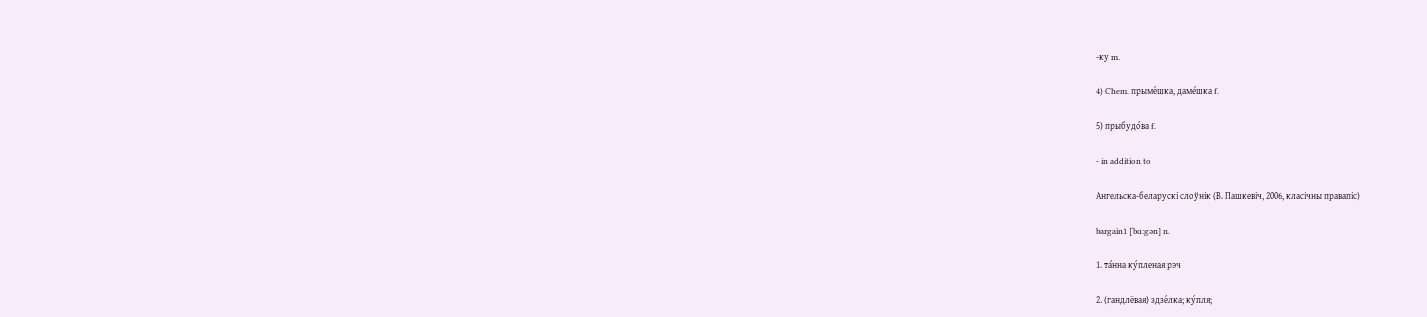-ку m.

4) Chem. прыме́шка, даме́шка f.

5) прыбудо́ва f.

- in addition to

Ангельска-беларускі слоўнік (В. Пашкевіч, 2006, класічны правапіс)

bargain1 [ˈbɑ:gən] n.

1. та́нна ку́пленая рэч

2. (гандлёвая) здзе́лка; ку́пля;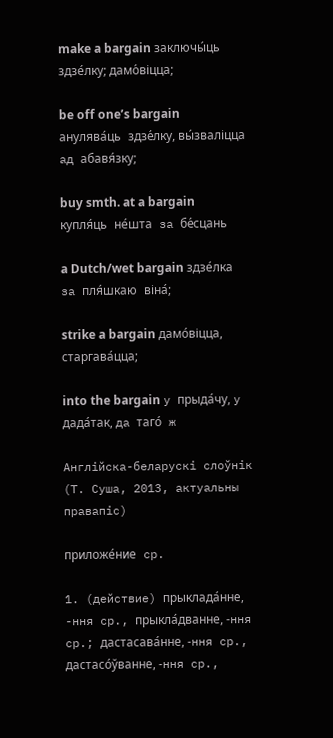make a bargain заключы́ць здзе́лку; дамо́віцца;

be off one’s bargain анулява́ць здзе́лку, вы́зваліцца ад абавя́зку;

buy smth. at a bargain купля́ць не́шта за бе́сцань

a Dutch/wet bargain здзе́лка за пля́шкаю віна́;

strike a bargain дамо́віцца, старгава́цца;

into the bargain у прыда́чу, у дада́так, да таго́ ж

Англійска-беларускі слоўнік (Т. Суша, 2013, актуальны правапіс)

приложе́ние ср.

1. (действие) прыклада́нне, -ння ср., прыкла́дванне, -ння ср.; дастасава́нне, -ння ср., дастасо́ўванне, -ння ср.,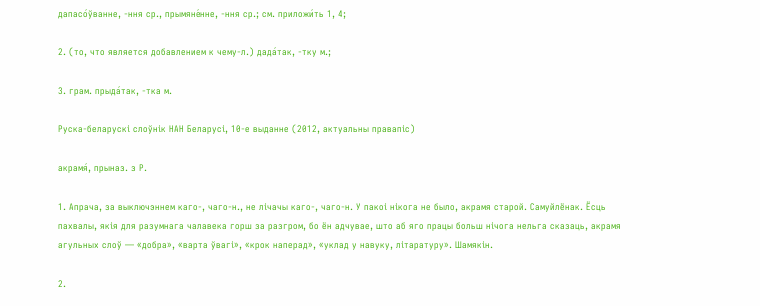дапасо́ўванне, -ння ср., прымяне́нне, -ння ср.; см. приложи́ть 1, 4;

2. (то, что является добавлением к чему-л.) дада́так, -тку м.;

3. грам. прыда́так, -тка м.

Руска-беларускі слоўнік НАН Беларусі, 10-е выданне (2012, актуальны правапіс)

акрамя́, прыназ. з Р.

1. Апрача, за выключэннем каго‑, чаго‑н., не лічачы каго‑, чаго‑н. У пакоі нікога не было, акрамя старой. Самуйлёнак. Ёсць пахвалы, якія для разумнага чалавека горш за разгром, бо ён адчувае, што аб яго працы больш нічога нельга сказаць, акрамя агульных слоў — «добра», «варта ўвагі», «крок наперад», «уклад у навуку, літаратуру». Шамякін.

2.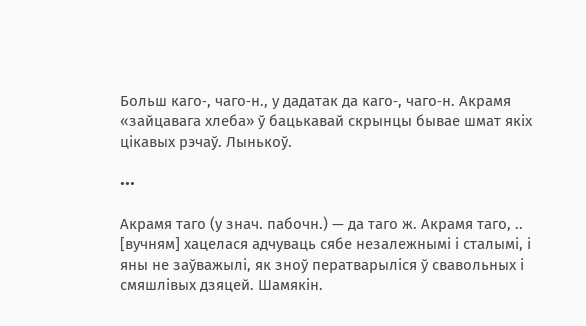Больш каго‑, чаго‑н., у дадатак да каго‑, чаго‑н. Акрамя «зайцавага хлеба» ў бацькавай скрынцы бывае шмат якіх цікавых рэчаў. Лынькоў.

•••

Акрамя таго (у знач. пабочн.) — да таго ж. Акрамя таго, .. [вучням] хацелася адчуваць сябе незалежнымі і сталымі, і яны не заўважылі, як зноў ператварыліся ў свавольных і смяшлівых дзяцей. Шамякін.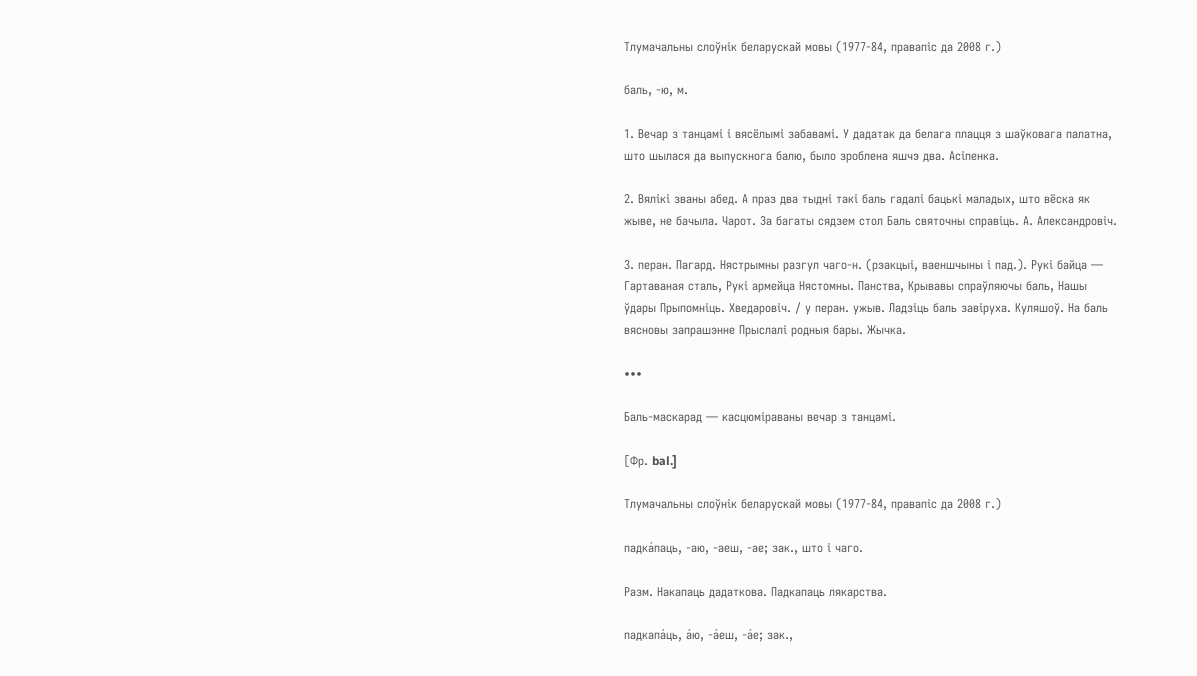Тлумачальны слоўнік беларускай мовы (1977-84, правапіс да 2008 г.)

баль, ‑ю, м.

1. Вечар з танцамі і вясёлымі забавамі. У дадатак да белага плацця з шаўковага палатна, што шылася да выпускнога балю, было зроблена яшчэ два. Асіпенка.

2. Вялікі званы абед. А праз два тыдні такі баль гадалі бацькі маладых, што вёска як жыве, не бачыла. Чарот. За багаты сядзем стол Баль святочны справіць. А. Александровіч.

3. перан. Пагард. Нястрымны разгул чаго‑н. (рэакцыі, ваеншчыны і пад.). Рукі байца — Гартаваная сталь, Рукі армейца Нястомны. Панства, Крывавы спраўляючы баль, Нашы ўдары Прыпомніць. Хведаровіч. / у перан. ужыв. Ладзіць баль завіруха. Куляшоў. На баль вясновы запрашэнне Прыслалі родныя бары. Жычка.

•••

Баль-маскарад — касцюміраваны вечар з танцамі.

[Фр. bal.]

Тлумачальны слоўнік беларускай мовы (1977-84, правапіс да 2008 г.)

падка́паць, ‑аю, ‑аеш, ‑ае; зак., што і чаго.

Разм. Накапаць дадаткова. Падкапаць лякарства.

падкапа́ць, а́ю, ‑а́еш, ‑а́е; зак.,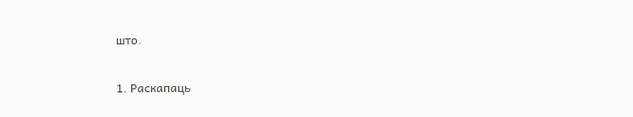што.

1. Раскапаць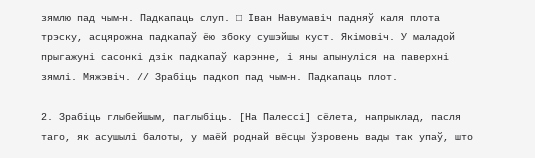зямлю пад чым‑н. Падкапаць слуп. □ Іван Навумавіч падняў каля плота трэску, асцярожна падкапаў ёю збоку сушэйшы куст. Якімовіч. У маладой прыгажуні сасонкі дзік падкапаў карэнне, і яны апынуліся на паверхні зямлі. Мяжэвіч. // Зрабіць падкоп пад чым‑н. Падкапаць плот.

2. Зрабіць глыбейшым, паглыбіць. [На Палессі] сёлета, напрыклад, пасля таго, як асушылі балоты, у маёй роднай вёсцы ўзровень вады так упаў, што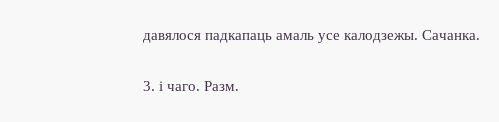давялося падкапаць амаль усе калодзежы. Сачанка.

3. і чаго. Разм.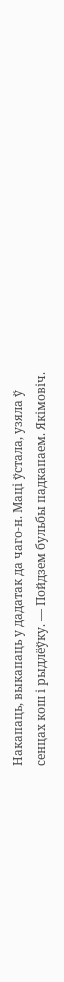Накапаць, выкапаць у дадатак да чаго‑н. Маці ўстала, узяла ў сенцах кош і рыдлёўку. — Пойдзем бульбы падкапаем. Якімовіч.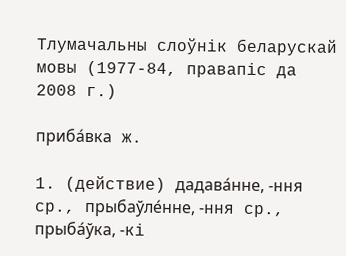Тлумачальны слоўнік беларускай мовы (1977-84, правапіс да 2008 г.)

приба́вка ж.

1. (действие) дадава́нне, -ння ср., прыбаўле́нне, -ння ср., прыба́ўка, -кі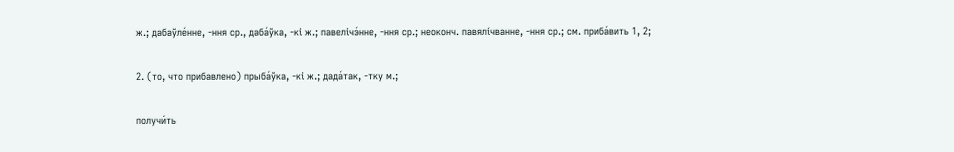ж.; дабаўле́нне, -ння ср., даба́ўка, -кі ж.; павелічэ́нне, -ння ср.; неоконч. павялі́чванне, -ння ср.; см. приба́вить 1, 2;

2. (то, что прибавлено) прыба́ўка, -кі ж.; дада́так, -тку м.;

получи́ть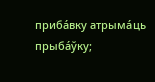приба́вку атрыма́ць прыба́ўку;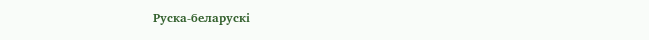Руска-беларускі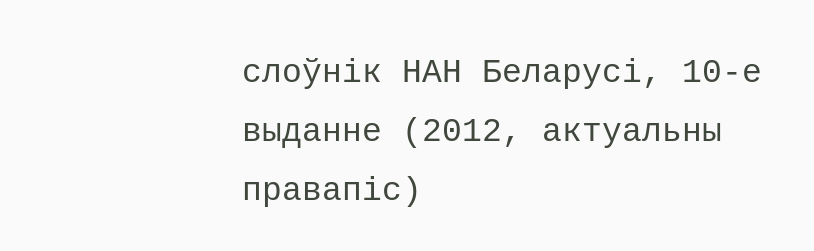слоўнік НАН Беларусі, 10-е выданне (2012, актуальны правапіс)